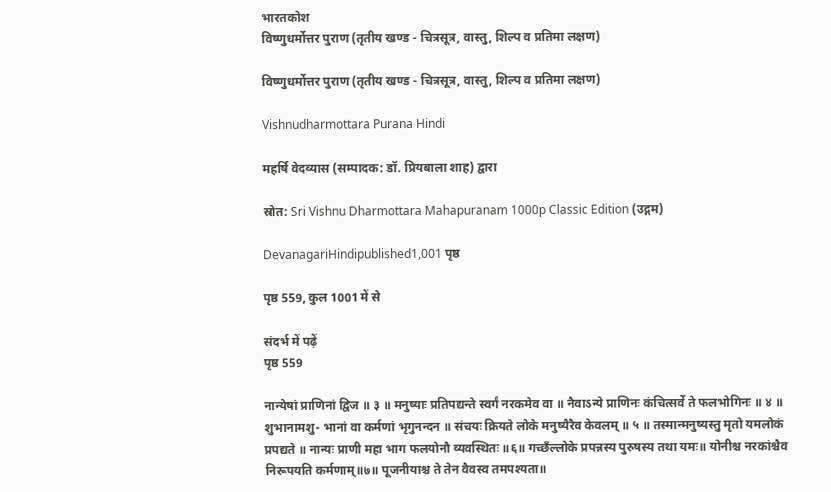भारतकोश
विष्णुधर्मोत्तर पुराण (तृतीय खण्ड - चित्रसूत्र, वास्तु, शिल्प व प्रतिमा लक्षण)

विष्णुधर्मोत्तर पुराण (तृतीय खण्ड - चित्रसूत्र, वास्तु, शिल्प व प्रतिमा लक्षण)

Vishnudharmottara Purana Hindi

महर्षि वेदव्यास (सम्पादक: डॉ. प्रियबाला शाह) द्वारा

स्रोत: Sri Vishnu Dharmottara Mahapuranam 1000p Classic Edition (उद्गम)

DevanagariHindipublished1,001 पृष्ठ

पृष्ठ 559, कुल 1001 में से

संदर्भ में पढ़ें
पृष्ठ 559

नान्येषां प्राणिनां द्विज ॥ ३ ॥ मनुष्याः प्रतिपद्यन्ते स्वर्गं नरकमेव वा ॥ नैवाऽन्ये प्राणिनः कंचित्सर्वे ते फलभोगिनः ॥ ४ ॥ शुभानामशु- भानां वा कर्मणां भृगुनन्दन ॥ संचयः क्रियते लोके मनुष्यैरैव केवलम् ॥ ५ ॥ तस्मान्मनुष्यस्तु मृतो यमलोकं प्रपद्यते ॥ नान्यः प्राणी महा भाग फलयोनौ व्यवस्थितः ॥६॥ गच्छँल्लोके प्रपन्नस्य पुरुषस्य तथा यमः॥ योनीश्च नरकांश्चैव निरूपयति कर्मणाम्॥७॥ पूजनीयाश्च ते तेन वैवस्व तमपश्यता॥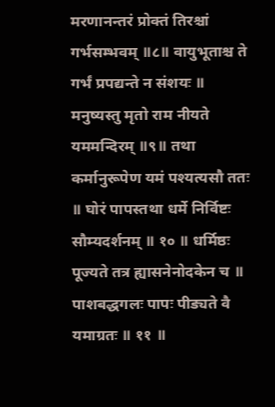मरणानन्तरं प्रोक्तं तिरश्चां गर्भसम्भवम् ॥८॥ वायुभूताश्च ते गर्भं प्रपद्यन्ते न संशयः ॥ मनुष्यस्तु मृतो राम नीयते यममन्दिरम् ॥९॥ तथा कर्मानुरूपेण यमं पश्यत्यसौ ततः ॥ घोरं पापस्तथा धर्मे निर्विष्टः सौम्यदर्शनम् ॥ १० ॥ धर्मिष्ठः पूज्यते तत्र ह्यासनेनोदकेन च ॥ पाशबद्धगलः पापः पीड्यते वै यमाग्रतः ॥ ११ ॥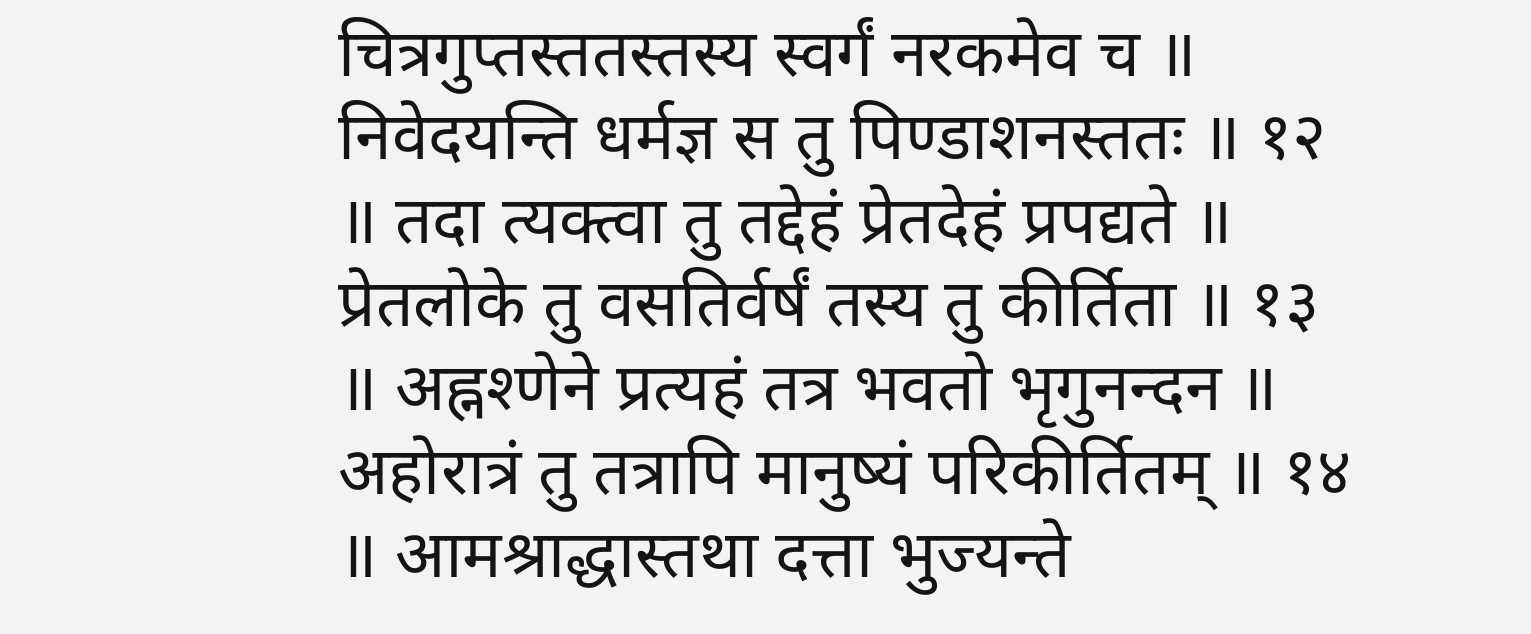चित्रगुप्तस्ततस्तस्य स्वर्गं नरकमेव च ॥ निवेदयन्ति धर्मज्ञ स तु पिण्डाशनस्ततः ॥ १२ ॥ तदा त्यक्त्वा तु तद्देहं प्रेतदेहं प्रपद्यते ॥ प्रेतलोके तु वसतिर्वर्षं तस्य तु कीर्तिता ॥ १३ ॥ अह्नश्णेने प्रत्यहं तत्र भवतो भृगुनन्दन ॥ अहोरात्रं तु तत्रापि मानुष्यं परिकीर्तितम् ॥ १४ ॥ आमश्राद्धास्तथा दत्ता भुज्यन्ते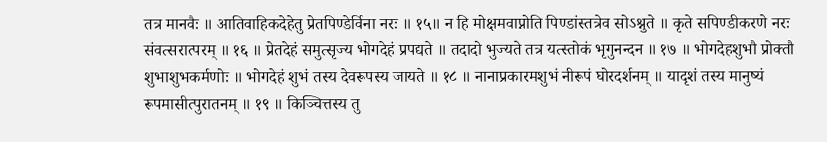तत्र मानवैः ॥ आतिवाहिकदेहेतु प्रेतपिण्डेर्विना नरः ॥ १५॥ न हि मोक्षमवाप्नोति पिण्डांस्तत्रेव सोऽश्नुते ॥ कृते सपिण्डीकरणे नरः संवत्सरात्परम् ॥ १६ ॥ प्रेतदेहं समुत्सृज्य भोगदेहं प्रपद्यते ॥ तदादो भुज्यते तत्र यत्स्तोकं भृगुनन्दन ॥ १७ ॥ भोगदेहशुभौ प्रोक्तौ शुभाशुभकर्मणोः ॥ भोगदेहं शुभं तस्य देवरूपस्य जायते ॥ १८ ॥ नानाप्रकारमशुभं नीरूपं घोरदर्शनम् ॥ यादृशं तस्य मानुष्यं रूपमासीत्पुरातनम् ॥ १९ ॥ किञ्चित्तस्य तु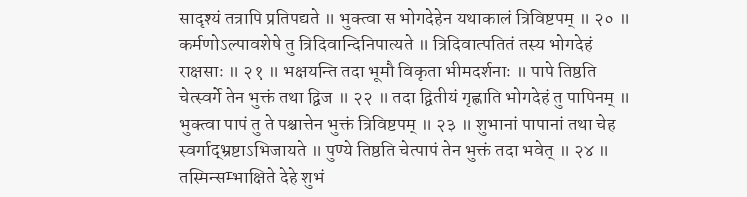सादृश्यं तत्रापि प्रतिपद्यते ॥ भुक्त्वा स भोगदेहेन यथाकालं त्रिविष्टपम् ॥ २० ॥ कर्मणोऽल्पावशेषे तु त्रिदिवान्दिनिपात्यते ॥ त्रिदिवात्पतितं तस्य भोगदेहं राक्षसाः ॥ २१ ॥ भक्षयन्ति तदा भूमौ विकृता भीमदर्शनाः ॥ पापे तिष्ठति चेत्स्वर्गे तेन भुक्तं तथा द्विज ॥ २२ ॥ तदा द्वितीयं गृह्णाति भोगदेहं तु पापिनम् ॥ भुक्त्वा पापं तु ते पश्चात्तेन भुक्तं त्रिविष्टपम् ॥ २३ ॥ शुभानां पापानां तथा चेह स्वर्गाद्भ्रष्टाऽभिजायते ॥ पुण्ये तिष्ठति चेत्पापं तेन भुक्तं तदा भवेत् ॥ २४ ॥ तस्मिन्सम्भाक्षिते देहे शुभं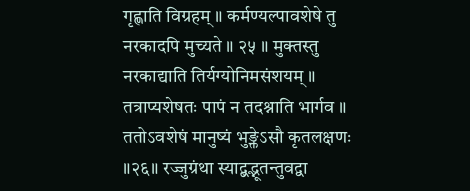गृह्णाति विग्रहम् ॥ कर्मण्यल्पावशेषे तु नरकादपि मुच्यते ॥ २५ ॥ मुक्तस्तु नरकाद्याति तिर्यग्योनिमसंशयम् ॥ तत्राप्यशेषतः पापं न तदश्नाति भार्गव ॥ ततोऽवशेषं मानुष्यं भुङ्क्तेऽसौ कृतलक्षणः ॥२६॥ रज्जुग्रंथा स्याद्बद्भूतन्तुवद्वा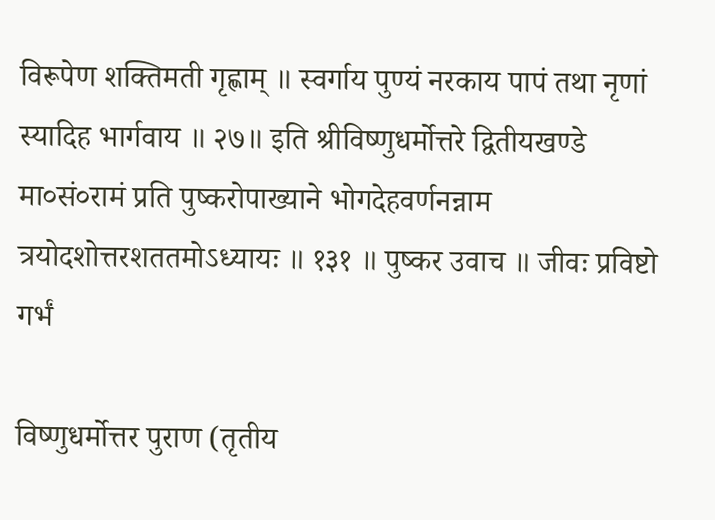विरूपेण शक्तिमती गृह्णाम् ॥ स्वर्गाय पुण्यं नरकाय पापं तथा नृणां स्यादिह भार्गवाय ॥ २७॥ इति श्रीविष्णुधर्मोत्तरे द्वितीयखण्डे मा०सं०रामं प्रति पुष्करोपाख्याने भोगदेहवर्णनन्नाम त्रयोदशोत्तरशततमोऽध्यायः ॥ १३१ ॥ पुष्कर उवाच ॥ जीवः प्रविष्टो गर्भं

विष्णुधर्मोत्तर पुराण (तृतीय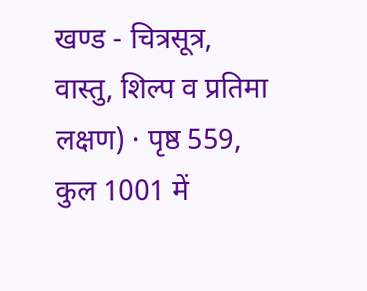खण्ड - चित्रसूत्र, वास्तु, शिल्प व प्रतिमा लक्षण) · पृष्ठ 559, कुल 1001 में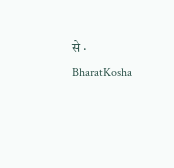से · BharatKosha